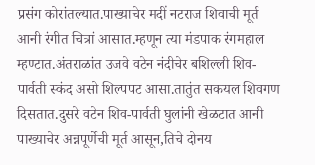प्रसंग कोरांतल्यात.पाख्याचेर मदीं नटराज शिवाची मूर्त आनी रंगीत चित्रां आसात.म्हणून त्या मंडपाक रंगमहाल म्हण्टात.अंतराळांत उजवे वटेन नंदीचेर बशिल्ली शिव-पार्वती स्कंद असो शिल्पपट आसा.तातुंत सकयल शिवगण दिसतात.दुसरे वटेन शिव-पार्वती घुलांनी खेळटात आनी पाख्याचेर अन्नपूर्णेची मूर्त आसून,तिचे दोनय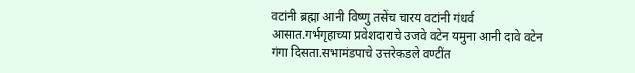वटांनी ब्रह्मा आनी विष्णु तसेंच चारय वटांनी गंधर्व आसात.गर्भगृहाच्या प्रवेशदाराचे उजवे वटेन यमुना आनी दावे वटेन गंगा दिसता.सभामंडपाचे उत्तरेकडले वण्टींत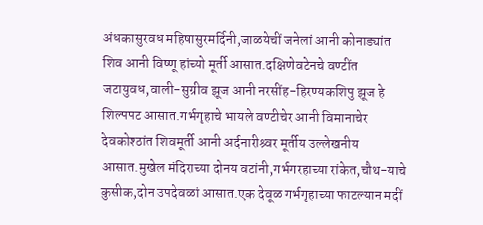अंधकासुरवध महिषासुरमर्दिनी,जाळयेचीं जनेलां आनी कोनाड्यांत शिव आनी विष्णू हांच्यो मूर्ती आसात.दक्षिणेवटेनचे वण्टींत जटायुवध,वाली-सुग्रीव झूज आनी नरसींह-हिरण्यकशिपु झूज हे शिल्पपट आसात.गर्भगृहाचे भायले वण्टीचेर आनी विमानाचेर देवकोश्ठांत शिवमूर्ती आनी अर्दनारीश्र्वर मूर्तीय उल्लेखनीय आसात.मुखेल मंदिराच्या दोनय वटांनी,गर्भगरहाच्या रांकेत,चौथ-याचे कुसीक,दोन उपदेवळां आसात.एक देवूळ गर्भगृहाच्या फाटल्यान मदीं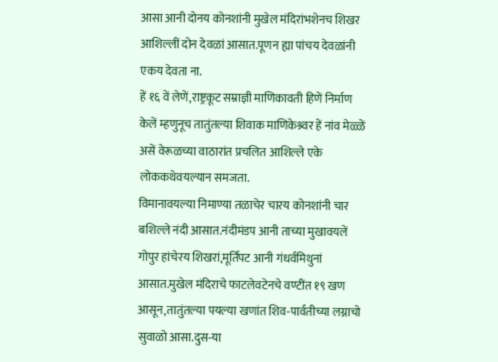आसा आनी दोनय कोनशांनी मुखेल मंदिरांभशेनच शिखर आशिल्लीं दोन देवळां आसात.पूणन ह्या पांचय देवळांनी एकय देवता ना.
हें १६ वें लेणें,राष्ट्रकूट सम्राज्ञी माणिकावती हिणें निर्माण केलें म्हणुनूच तातुंतल्या शिवाक माणिकेश्र्वर हें नांव मेळ्ळें असें वेरूळच्या वाठारांत प्रचलित आशिल्ले एके लोककथेवयल्यान समजता.
विमानावयल्या निमाण्या तळाचेर चारय कोनशांनी चार बशिल्ले नंदी आसात.नंदीमंडप आनी ताच्या मुखावयलें गोपुर हांचेरय शिखरां,मूर्तिपट आनी गंधर्वमिथुनां आसात.मुखेल मंदिराचे फाटलेवटेनचे वण्टींत १९ खण आसून,तातुंतल्या पयल्या खणांत शिव-पार्वतीच्या लग्नाचो सुवाळो आसा.दुस-या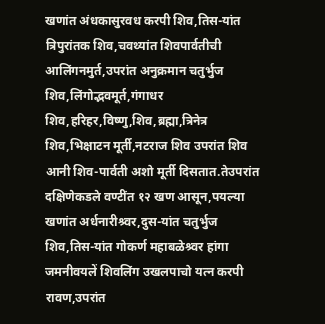खणांत अंधकासुरवध करपी शिव,तिस-यांत त्रिपुरांतक शिव,चवथ्यांत शिवपार्वतीची आलिंगनमुर्त,उपरांत अनुक्रमान चतुर्भुज शिव,लिंगोद्भवमूर्त,गंगाधर शिव,हरिहर,विष्णु,शिव,ब्रह्मा,त्रिनेत्र शिव,भिक्षाटन मूर्ती,नटराज शिव उपरांत शिव आनी शिव-पार्वती अशो मूर्ती दिसतात.तेउपरांत दक्षिणेकडले वण्टींत १२ खण आसून,पयल्या खणांत अर्धनारीश्र्वर,दुस-यांत चतुर्भुज शिव,तिस-यांत गोकर्ण महाबळेश्र्वर हांगा जमनीवयलें शिवलिंग उखलपाचो यत्न करपी रावण,उपरांत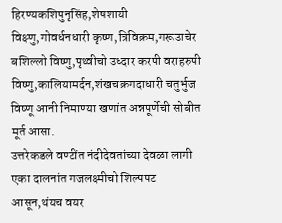हिरण्यकशिपुनृसिंह,शेषशायी विक्ष्णु,गोवर्धनधारी कृष्ण,त्रिविक्रम,गरूउाचेर बशिल्लो विष्णु,पृथ्वीचो उध्दार करपी वराहरुपी विष्णु,कालियामर्दन,शंखचक्रगदाधारी चतुर्भुज विष्णू आनी निमाण्या खणांत अन्नपूर्णेची सोबीत मूर्त आसा.
उत्तरेकडले वण्टींत नंदीदेवतांच्या देवळा लागी एका दालनांत गजलक्ष्मीचो शिल्पपट आसून,थंयच वयर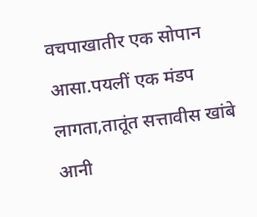वचपाखातीर एक सोपान आसा.पयलीं एक मंडप लागता,तातूंत सत्तावीस खांबे आनी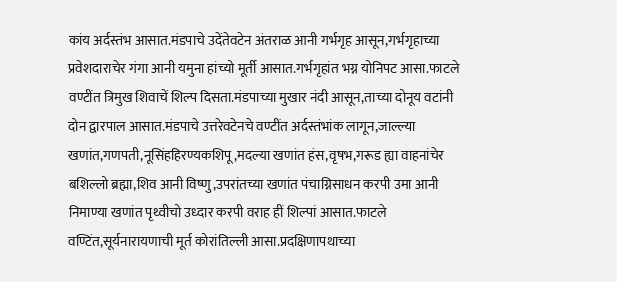कांय अर्दस्तंभ आसात.मंडपाचे उदेंतेवटेन अंतराळ आनी गर्भगृह आसून,गर्भगृहाच्या प्रवेशदाराचेर गंगा आनी यमुना हांच्यो मूर्ती आसात.गर्भगृहांत भग्न योनिपट आसा.फाटले वण्टींत त्रिमुख शिवाचें शिल्प दिसता.मंडपाच्या मुखार नंदी आसून,ताच्या दोनूय वटांनी दोन द्वारपाल आसात.मंडपाचे उत्तरेवटेनचे वण्टींत अर्दस्तंभांक लागून,जाल्ल्या खणांत,गणपती,नूसिंहहिरण्यकशिपू,मदल्या खणांत हंस,वृषभ,गरूड ह्या वाहनांचेर बशिल्लो ब्रह्मा,शिव आनी विष्णु,उपरांतच्या खणांत पंचाग्निसाधन करपी उमा आनी निमाण्या खणांत पृथ्वीचो उध्दार करपी वराह हीं शिल्पां आसात.फाटले वण्टिंत,सूर्यनारायणाची मूर्त कोरांतिल्ली आसा.प्रदक्षिणापथाच्या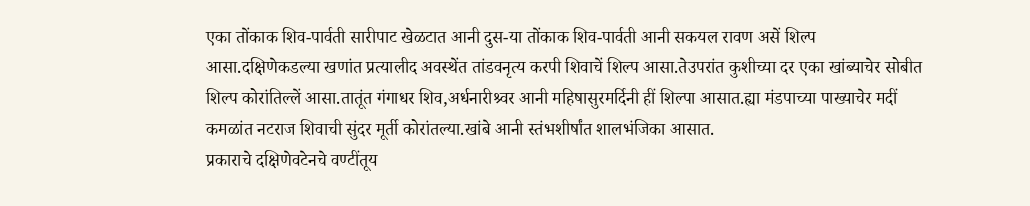एका तोंकाक शिव-पार्वती सारीपाट खेळटात आनी दुस-या तोंकाक शिव-पार्वती आनी सकयल रावण असें शिल्प आसा.दक्षिणेकडल्या खणांत प्रत्यालीद अवस्थेंत तांडवनृत्य करपी शिवाचें शिल्प आसा.तेउपरांत कुशीच्या दर एका खांब्याचेर सोबीत शिल्प कोरांतिल्लें आसा.तातूंत गंगाधर शिव,अर्धनारीश्र्वर आनी महिषासुरमर्दिनी हीं शिल्पा आसात.ह्या मंडपाच्या पाख्याचेर मदीं कमळांत नटराज शिवाची सुंदर मूर्ती कोरांतल्या.खांबे आनी स्तंभशीर्षांत शालभंजिका आसात.
प्रकाराचे दक्षिणेवटेनचे वण्टींतूय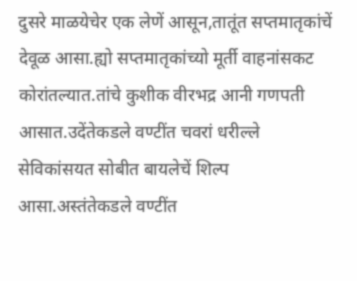दुसरे माळयेचेर एक लेणें आसून,तातूंत सप्तमातृकांचें देवूळ आसा.ह्यो सप्तमातृकांच्यो मूर्ती वाहनांसकट कोरांतल्यात.तांचे कुशीक वीरभद्र आनी गणपती आसात.उदेंतेकडले वण्टींत चवरां धरील्ले सेविकांसयत सोबीत बायलेचें शिल्प आसा.अस्तंतेकडले वण्टींत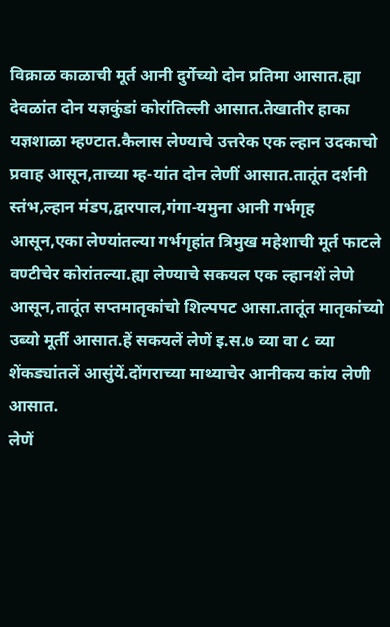विक्राळ काळाची मूर्त आनी दुर्गेच्यो दोन प्रतिमा आसात.ह्या देवळांत दोन यज्ञकुंडां कोरांतिल्ली आसात.तेखातीर हाका यज्ञशाळा म्हण्टात.कैलास लेण्याचे उत्तरेक एक ल्हान उदकाचो प्रवाह आसून,ताच्या म्ह-यांत दोन लेणीं आसात.तातूंत दर्शनी स्तंभ,ल्हान मंडप,द्वारपाल,गंगा-यमुना आनी गर्भगृह आसून,एका लेण्यांतल्या गर्भगृहांत त्रिमुख महेशाची मूर्त फाटले वण्टीचेर कोरांतल्या.ह्या लेण्याचे सकयल एक ल्हानशें लेणे आसून,तातूंत सप्तमातृकांचो शिल्पपट आसा.तातूंत मातृकांच्यो उब्यो मूर्ती आसात.हें सकयलें लेणें इ.स.७ व्या वा ८ व्या शेंकड्यांतलें आसुंयें.दोंगराच्या माथ्याचेर आनीकय कांय लेणी आसात.
लेणें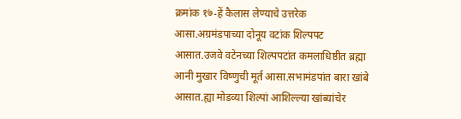क्रमांक १७-हें कैलास लेण्याचे उत्तरेक आसा.अग्रमंडपाच्या दोनूय वटांक शिल्पपट आसात.उजवे वटेनच्या शिल्पपटांत कमलाधिष्ठीत ब्रह्मा आनी मुखार विष्णुची मूर्त आसा.सभामंडपांत बारा खांबे आसात.ह्या मोडव्या शिल्पां आशिल्ल्या खांब्यांचेर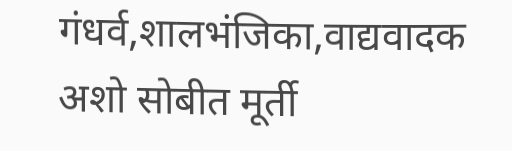गंधर्व,शालभंजिका,वाद्यवादक अशो सोबीत मूर्ती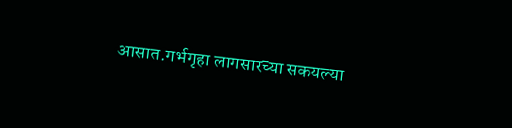आसात.गर्भगृहा लागसारच्या सकयल्या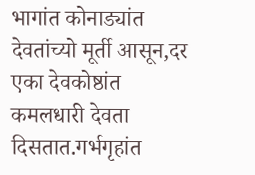भागांत कोनाड्यांत देवतांच्यो मूर्ती आसून,दर एका देवकोष्ठांत कमलधारी देवता दिसतात.गर्भगृहांत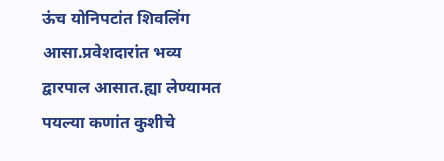ऊंच योनिपटांत शिवलिंग आसा.प्रवेशदारांत भव्य द्वारपाल आसात.ह्या लेण्यामत पयल्या कणांत कुशीचे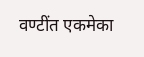वण्टींत एकमेका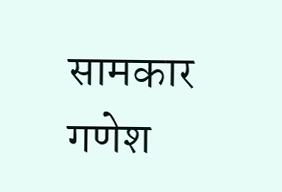सामकार गणेश